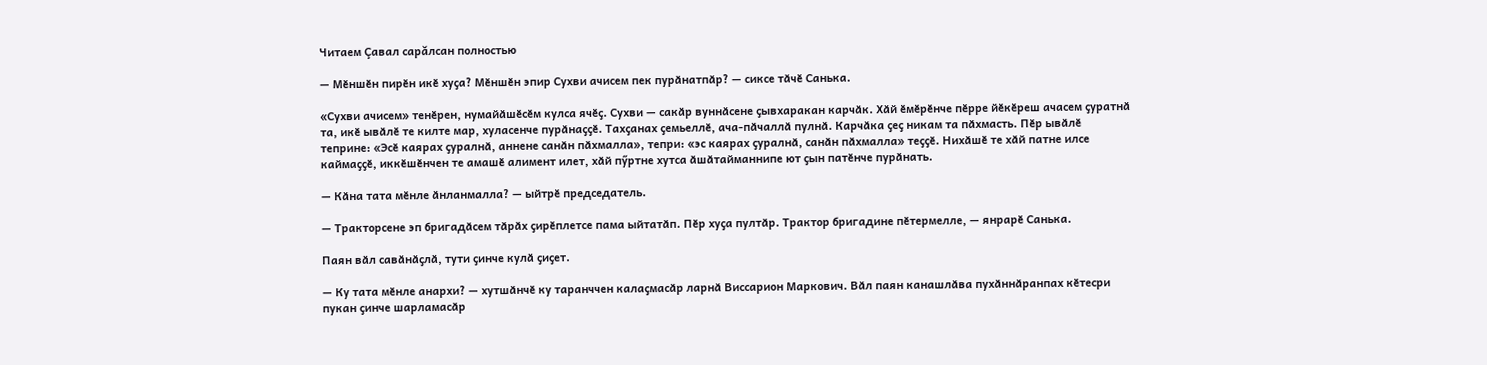Читаем Çавал сарăлсан полностью

— Мӗншӗн пирӗн икӗ хуҫа? Мӗншӗн эпир Сухви ачисем пек пурӑнатпӑр? — сиксе тӑчӗ Санька.

«Сухви ачисем» тенӗрен, нумайӑшӗсӗм кулса ячӗҫ. Сухви — сакӑр вуннӑсене ҫывхаракан карчӑк. Хӑй ӗмӗрӗнче пӗрре йӗкӗреш ачасем ҫуратнӑ та, икӗ ывӑлӗ те килте мар, хуласенче пурӑнаҫҫӗ. Тахҫанах ҫемьеллӗ, ача-пӑчаллӑ пулнӑ. Карчӑка ҫеҫ никам та пӑхмасть. Пӗр ывӑлӗ теприне: «Эсӗ каярах ҫуралнӑ, аннене санӑн пӑхмалла», тепри: «эс каярах ҫуралнӑ, санӑн пӑхмалла» теҫҫӗ. Нихӑшӗ те хӑй патне илсе каймаҫҫӗ, иккӗшӗнчен те амашӗ алимент илет, хӑй пӳртне хутса ӑшӑтайманнипе ют ҫын патӗнче пурӑнать.

— Кӑна тата мӗнле ӑнланмалла? — ыйтрӗ председатель.

— Тракторсене эп бригадӑсем тӑрӑх ҫирӗплетсе пама ыйтатӑп. Пӗр хуҫа пултӑр. Трактор бригадине пӗтермелле, — янрарӗ Санька.

Паян вӑл савӑнӑҫлӑ, тути ҫинче кулӑ ҫиҫет.

— Ку тата мӗнле анархи? — хутшӑнчӗ ку таранччен калаҫмасӑр ларнӑ Виссарион Маркович. Вӑл паян канашлӑва пухӑннӑранпах кӗтесри пукан ҫинче шарламасӑр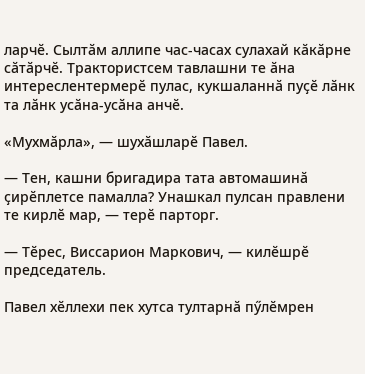ларчӗ. Сылтӑм аллипе час-часах сулахай кӑкӑрне сӑтӑрчӗ. Трактористсем тавлашни те ӑна интереслентермерӗ пулас, кукшаланнӑ пуҫӗ лӑнк та лӑнк усӑна-усӑна анчӗ.

«Мухмӑрла», — шухӑшларӗ Павел.

— Тен, кашни бригадира тата автомашинӑ ҫирӗплетсе памалла? Унашкал пулсан правлени те кирлӗ мар, — терӗ парторг.

— Тӗрес, Виcсарион Маркович, — килӗшрӗ председатель.

Павел хӗллехи пек хутса тултарнӑ пӳлӗмрен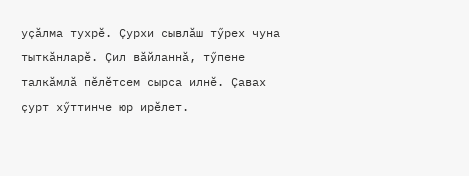уҫӑлма тухрӗ. Ҫурхи сывлӑш тӳрех чуна тыткӑнларӗ. Ҫил вӑйланнӑ, тӳпене талкӑмлӑ пӗлӗтсем сырса илнӗ. Ҫавах ҫурт хӳттинче юр ирӗлет.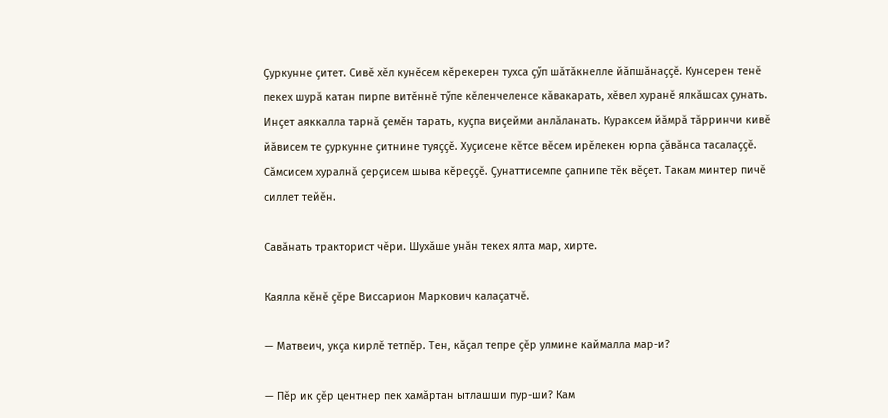Ҫуркунне ҫитет. Сивӗ хӗл кунӗсем кӗрекерен тухса ҫӳп шӑтӑкнелле йӑпшӑнаҫҫӗ. Кунсерен тенӗ пекех шурӑ катан пирпе витӗннӗ тӳпе кӗленчеленсе кӑвакарать, хӗвел хуранӗ ялкӑшсах ҫунать. Инҫет аяккалла тарнӑ ҫемӗн тарать, куҫпа виҫейми анлӑланать. Кураксем йӑмрӑ тӑрринчи кивӗ йӑвисем те ҫуркунне ҫитнине туяҫҫӗ. Хуҫисене кӗтсе вӗсем ирӗлекен юрпа ҫӑвӑнса тасалаҫҫӗ. Сӑмсисем хуралнӑ ҫерҫисем шыва кӗреҫҫӗ. Ҫунаттисемпе ҫапнипе тӗк вӗҫет. Такам минтер пичӗ силлет тейӗн.

Савӑнать тракторист чӗри. Шухӑше унӑн текех ялта мар, хирте.

Каялла кӗнӗ ҫӗре Виссарион Маркович калаҫатчӗ.

— Матвеич, укҫа кирлӗ тетпӗр. Тен, кӑҫал тепре ҫӗр улмине каймалла мар-и?

— Пӗр ик ҫӗр центнер пек хамӑртан ытлашши пур-ши? Кам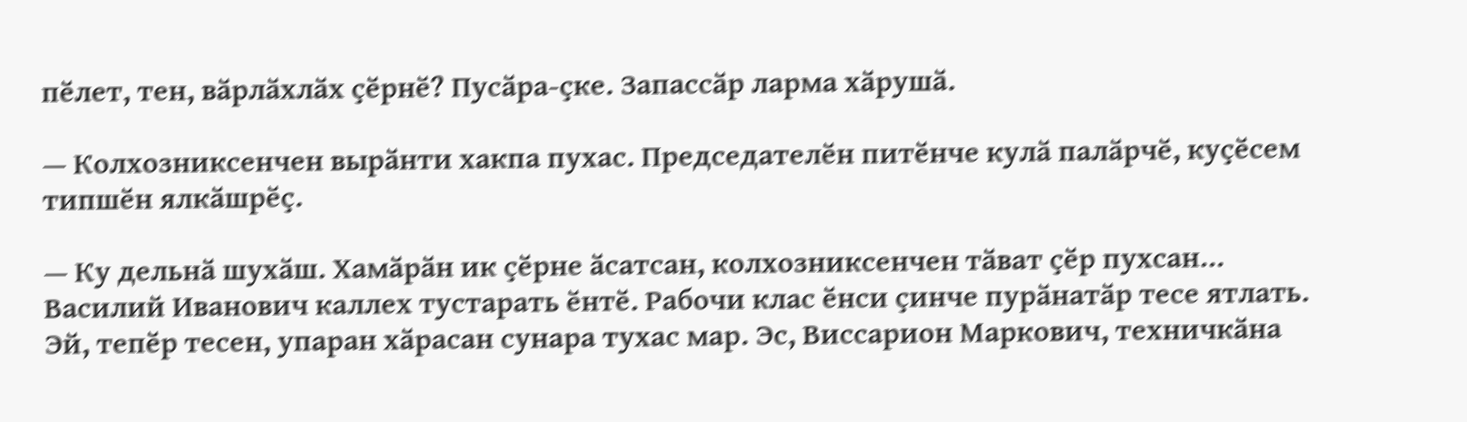пӗлет, тен, вӑрлӑхлӑх ҫӗрнӗ? Пусӑра-ҫке. Запассӑр ларма хӑрушӑ.

— Колхозниксенчен вырӑнти хакпа пухас. Председателӗн питӗнче кулӑ палӑрчӗ, куҫӗсем типшӗн ялкӑшрӗҫ.

— Ку дельнӑ шухӑш. Хамӑрӑн ик ҫӗрне ӑсатсан, колхозниксенчен тӑват ҫӗр пухсан… Василий Иванович каллех тустарать ӗнтӗ. Рабочи клас ӗнси ҫинче пурӑнатӑр тесе ятлать. Эй, тепӗр тесен, упаран хӑрасан сунара тухас мар. Эс, Виссарион Маркович, техничкӑна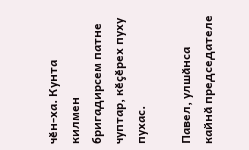чӗн-ха. Кунта килмен бригадирсем патне чуптар, кӗҫӗрех пуху пухас.

Павел, улшӑнса кайнӑ председателе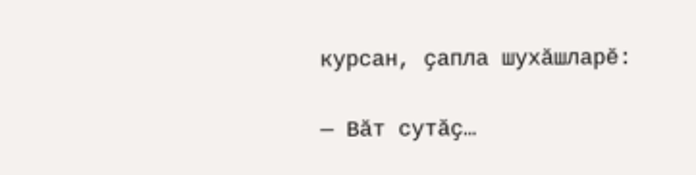курсан, ҫапла шухӑшларӗ:

— Вӑт сутӑҫ…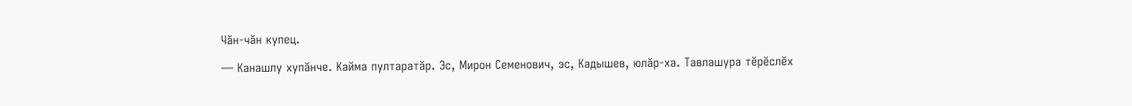Чӑн-чӑн купец.

— Канашлу хупӑнче. Кайма пултаратӑр. Эс, Мирон Семенович, эс, Кадышев, юлӑр-ха. Тавлашура тӗрӗслӗх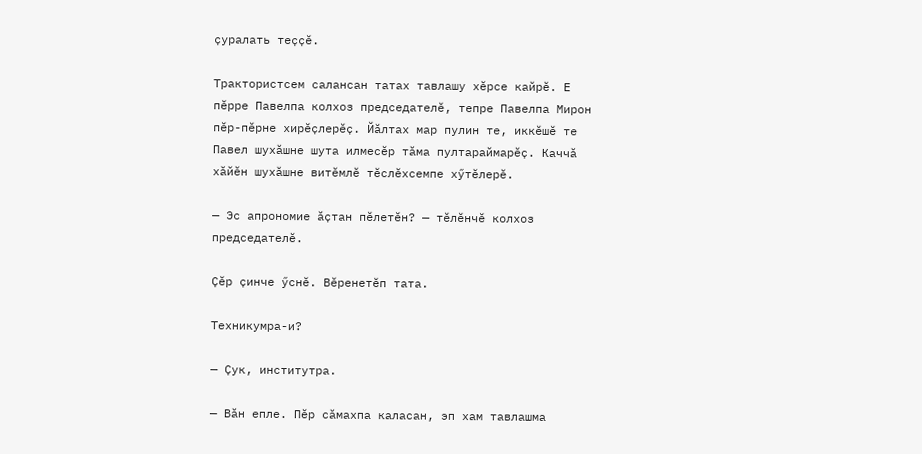ҫуралать теҫҫӗ.

Трактористсем салансан татах тавлашу хӗрсе кайрӗ. Е пӗрре Павелпа колхоз председателӗ, тепре Павелпа Мирон пӗр-пӗрне хирӗҫлерӗҫ. Йӑлтах мар пулин те, иккӗшӗ те Павел шухӑшне шута илмесӗр тӑма пултараймарӗҫ. Каччӑ хӑйӗн шухӑшне витӗмлӗ тӗслӗхсемпе хӳтӗлерӗ.

— Эс апрономие ӑҫтан пӗлетӗн? — тӗлӗнчӗ колхоз председателӗ.

Ҫӗр ҫинче ӳснӗ. Вӗренетӗп тата.

Техникумра-и?

— Ҫук, институтра.

— Вӑн епле. Пӗр сӑмахпа каласан, эп хам тавлашма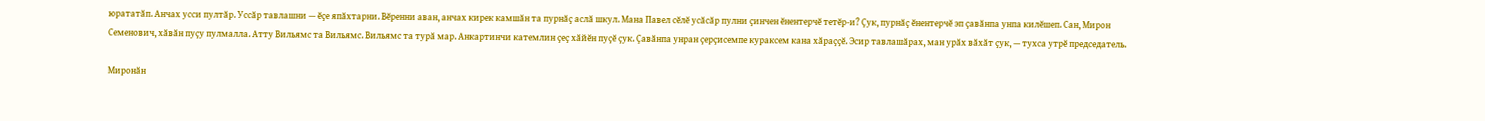юрататӑп. Анчах усси пултӑр. Уссӑр тавлашни — ӗҫе япӑхтарни. Вӗренни аван, анчах кирек камшӑн та пурнӑҫ аслӑ шкул. Мана Павел сӗлӗ усӑсӑр пулни ҫинчен ӗнентерчӗ тетӗр-и? Ҫук, пурнӑҫ ӗнентерчӗ эп ҫавӑнпа унпа килӗшеп. Сан, Мирон Семенович, хӑвӑн пуҫу пулмалла. Атту Вильямс та Вильямс. Вильямс та турӑ мар. Анкартинчи катемлин ҫеҫ хӑйӗн пуҫӗ ҫук. Ҫавӑнпа унран ҫерҫисемпе кураксем кана хӑраҫҫӗ. Эсир тавлашӑрах, ман урӑх вӑхӑт ҫук, — тухса утрӗ председатель.

Миронӑн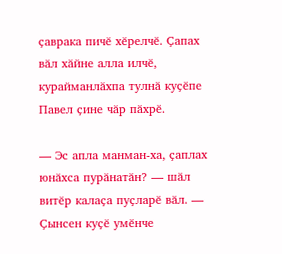ҫаврака пичӗ хӗрелчӗ. Ҫапах вӑл хӑйне алла илчӗ, курайманлӑхпа тулнӑ куҫӗпе Павел ҫине чӑр пӑхрӗ.

— Эс апла манман-ха, ҫаплах юнӑхса пурӑнатӑн? — шӑл витӗр калаҫа пуҫларӗ вӑл. — Ҫынсен куҫӗ умӗнче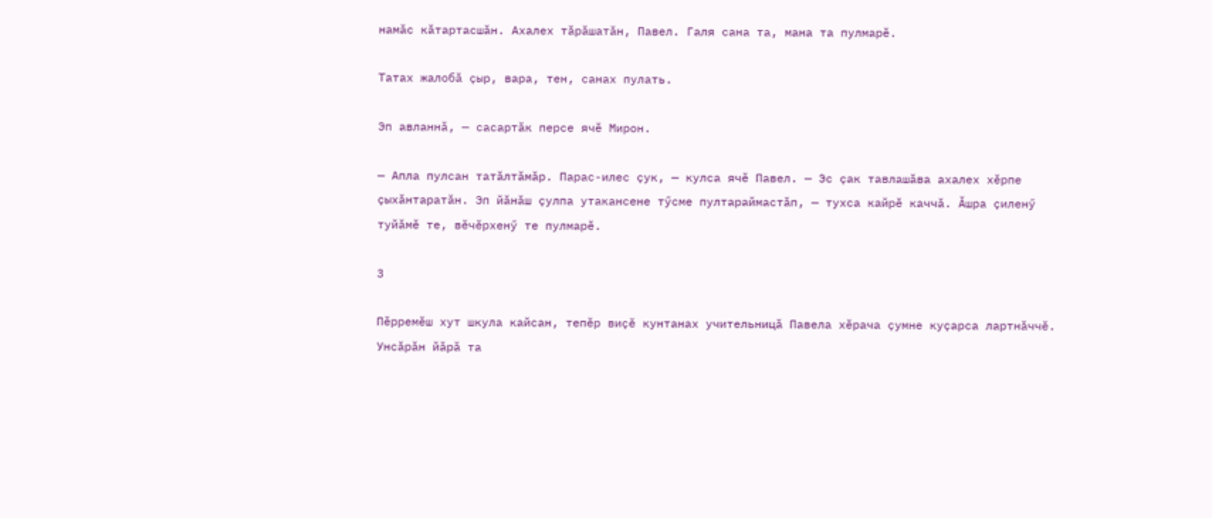намӑс кӑтартасшӑн. Ахалех тӑрӑшатӑн, Павел. Галя сана та, мана та пулмарӗ.

Татах жалобӑ ҫыр, вара, тен, санах пулать.

Эп авланнӑ, — сасартӑк персе ячӗ Мирон.

— Апла пулсан татӑлтӑмӑр. Парас-илес ҫук, — кулса ячӗ Павел. — Эс ҫак тавлашӑва ахалех хӗрпе ҫыхӑнтаратӑн. Эп йӑнӑш ҫулпа утакансене тӳсме пултараймастӑп, — тухса кайрӗ каччӑ. Ӑшра ҫиленӳ туйӑмӗ те, вӗчӗрхенӳ те пулмарӗ.

3

Пӗрремӗш хут шкула кайсан, тепӗр виҫӗ кунтанах учительницӑ Павела хӗрача ҫумне куҫарса лартнӑччӗ. Унсӑрӑн йӑрӑ та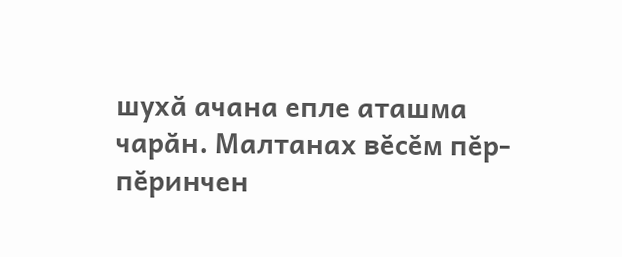шухӑ ачана епле аташма чарӑн. Малтанах вӗсӗм пӗр-пӗринчен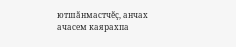ютшӑнмастчӗҫ, анчах ачасем каярахпа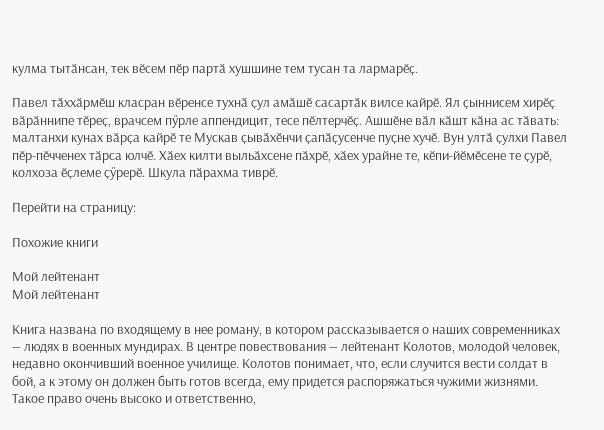кулма тытӑнсан, тек вӗсем пӗр партӑ хушшине тем тусан та лармарӗҫ.

Павел тӑххӑрмӗш класран вӗренсе тухнӑ ҫул амӑшӗ сасартӑк вилсе кайрӗ. Ял ҫыннисем хирӗҫ вӑрӑннипе тӗреҫ, врачсем пӳрле аппендицит, тесе пӗлтерчӗҫ. Ашшӗне вӑл кӑшт кӑна ас тӑвать: малтанхи кунах вӑрҫа кайрӗ те Мускав ҫывӑхӗнчи ҫапӑҫусенче пуҫне хучӗ. Вун ултӑ ҫулхи Павел пӗр-пӗчченех тӑрса юлчӗ. Хӑех килти выльӑхсене пӑхрӗ, хӑех урайне те, кӗпи-йӗмӗсене те ҫурӗ, колхоза ӗҫлеме ҫӳрерӗ. Шкула пӑрахма тиврӗ.

Перейти на страницу:

Похожие книги

Мой лейтенант
Мой лейтенант

Книга названа по входящему в нее роману, в котором рассказывается о наших современниках — людях в военных мундирах. В центре повествования — лейтенант Колотов, молодой человек, недавно окончивший военное училище. Колотов понимает, что, если случится вести солдат в бой, а к этому он должен быть готов всегда, ему придется распоряжаться чужими жизнями. Такое право очень высоко и ответственно,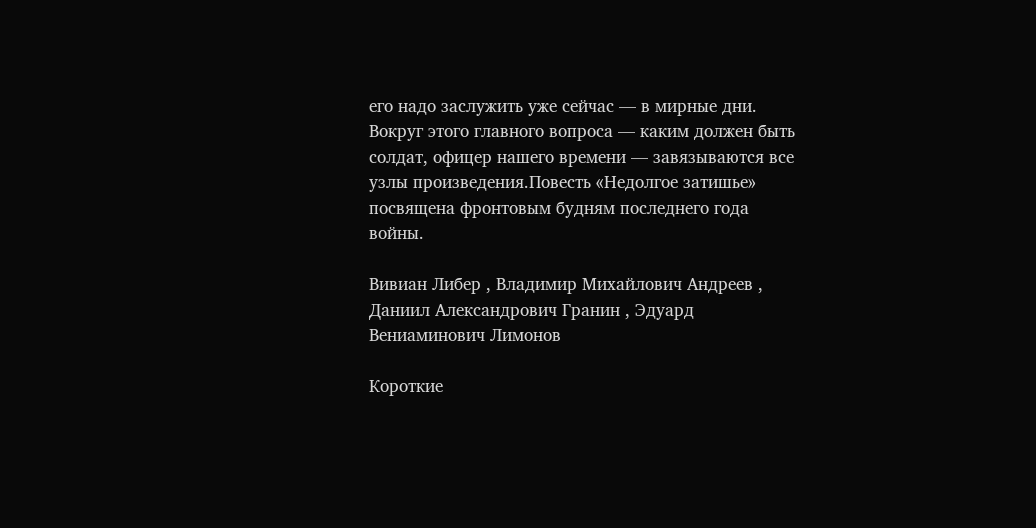его надо заслужить уже сейчас — в мирные дни. Вокруг этого главного вопроса — каким должен быть солдат, офицер нашего времени — завязываются все узлы произведения.Повесть «Недолгое затишье» посвящена фронтовым будням последнего года войны.

Вивиан Либер , Владимир Михайлович Андреев , Даниил Александрович Гранин , Эдуард Вениаминович Лимонов

Короткие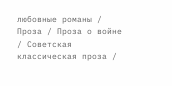любовные романы / Проза / Проза о войне / Советская классическая проза /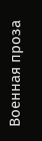Военная проза